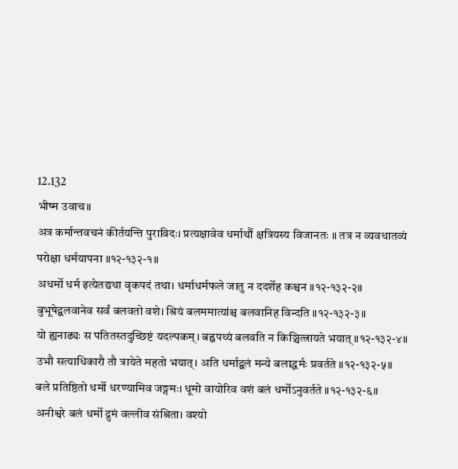12.132
भीष्म उवाच॥
अत्र कर्मान्तवचनं कीर्तयन्ति पुराविदः। प्रत्यक्षावेव धर्मार्थौ क्षत्रियस्य विजानतः ॥ तत्र न व्यवधातव्यं परोक्षा धर्मयापना ॥१२-१३२-१॥
अधर्मो धर्म इत्येतद्यथा वृकपदं तथा। धर्माधर्मफले जातु न ददर्शेह कश्चन ॥१२-१३२-२॥
बुभूषेद्बलवानेव सर्वं बलवतो वशे। श्रियं बलममात्यांश्च बलवानिह विन्दति ॥१२-१३२-३॥
यो ह्यनाढ्यः स पतितस्तदुच्छिष्टं यदल्पकम्। बह्वपथ्यं बलवति न किञ्चित्त्रायते भयात् ॥१२-१३२-४॥
उभौ सत्याधिकारौ तौ त्रायेते महतो भयात्। अति धर्माद्बलं मन्ये बलाद्धर्मः प्रवर्तते ॥१२-१३२-५॥
बले प्रतिष्ठितो धर्मो धरण्यामिव जङ्गमः। धूमो वायोरिव वशं बलं धर्मोऽनुवर्तते ॥१२-१३२-६॥
अनीश्वरे बलं धर्मो द्रुमं वल्लीव संश्रिता। वश्यो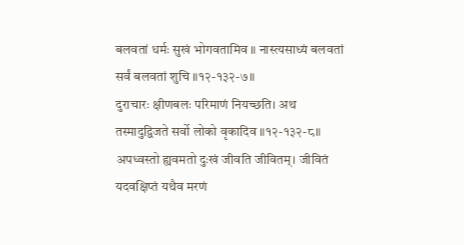बलवतां धर्मः सुखं भोगवतामिव ॥ नास्त्यसाध्यं बलवतां सर्वं बलवतां शुचि ॥१२-१३२-७॥
दुराचारः क्षीणबलः परिमाणं नियच्छति। अथ तस्मादुद्विजते सर्वो लोको वृकादिव ॥१२-१३२-८॥
अपध्वस्तो ह्यवमतो दुःखं जीवति जीवितम्। जीवितं यदवक्षिप्तं यथैव मरणं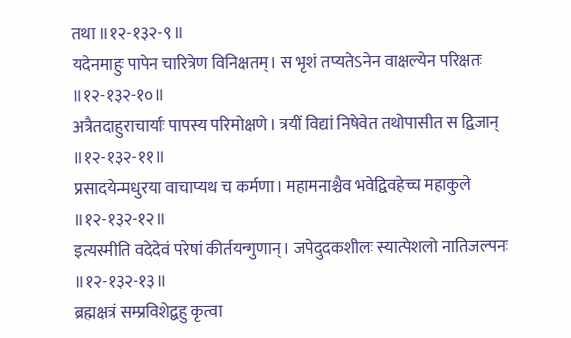तथा ॥१२-१३२-९॥
यदेनमाहुः पापेन चारित्रेण विनिक्षतम्। स भृशं तप्यतेऽनेन वाक्षल्येन परिक्षतः ॥१२-१३२-१०॥
अत्रैतदाहुराचार्याः पापस्य परिमोक्षणे। त्रयीं विद्यां निषेवेत तथोपासीत स द्विजान् ॥१२-१३२-११॥
प्रसादयेन्मधुरया वाचाप्यथ च कर्मणा। महामनाश्चैव भवेद्विवहेच्च महाकुले ॥१२-१३२-१२॥
इत्यस्मीति वदेदेवं परेषां कीर्तयन्गुणान्। जपेदुदकशीलः स्यात्पेशलो नातिजल्पनः ॥१२-१३२-१३॥
ब्रह्मक्षत्रं सम्प्रविशेद्बहु कृत्वा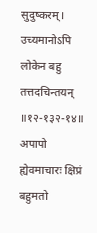सुदुष्करम्। उच्यमानोऽपि लोकेन बहु तत्तदचिन्तयन् ॥१२-१३२-१४॥
अपापो ह्येवमाचारः क्षिप्रं बहुमतो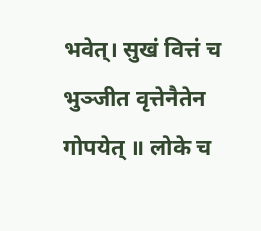भवेत्। सुखं वित्तं च भुञ्जीत वृत्तेनैतेन गोपयेत् ॥ लोके च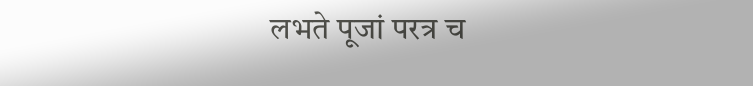लभते पूजां परत्र च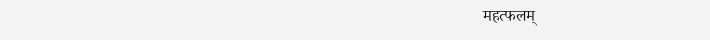महत्फलम्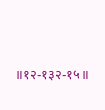॥१२-१३२-१५॥